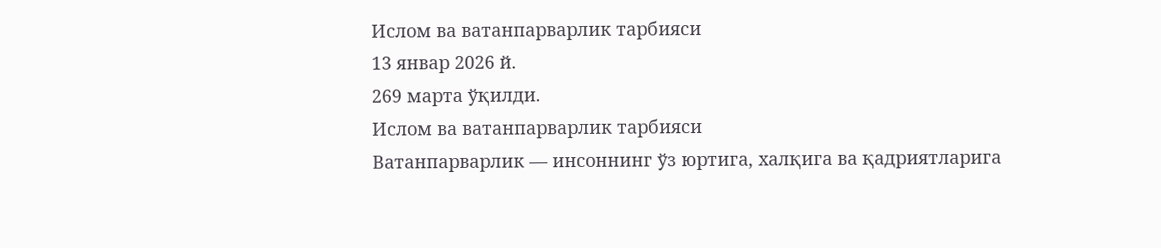Ислом ва ватанпарварлик тарбияси
13 январ 2026 й.
269 марта ўқилди.
Ислом ва ватанпарварлик тарбияси
Ватанпарварлик — инсоннинг ўз юртига, халқига ва қадриятларига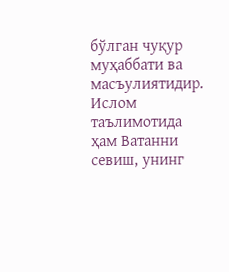бўлган чуқур муҳаббати ва масъулиятидир. Ислом таълимотида ҳам Ватанни севиш, унинг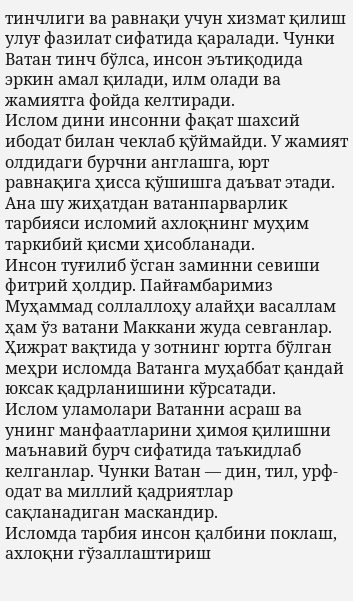тинчлиги ва равнақи учун хизмат қилиш улуғ фазилат сифатида қаралади. Чунки Ватан тинч бўлса, инсон эътиқодида эркин амал қилади, илм олади ва жамиятга фойда келтиради.
Ислом дини инсонни фақат шахсий ибодат билан чеклаб қўймайди. У жамият олдидаги бурчни англашга, юрт равнақига ҳисса қўшишга даъват этади. Ана шу жиҳатдан ватанпарварлик тарбияси исломий ахлоқнинг муҳим таркибий қисми ҳисобланади.
Инсон туғилиб ўсган заминни севиши фитрий ҳолдир. Пайғамбаримиз Муҳаммад соллаллоҳу алайҳи васаллам ҳам ўз ватани Маккани жуда севганлар. Ҳижрат вақтида у зотнинг юртга бўлган меҳри исломда Ватанга муҳаббат қандай юксак қадрланишини кўрсатади.
Ислом уламолари Ватанни асраш ва унинг манфаатларини ҳимоя қилишни маънавий бурч сифатида таъкидлаб келганлар. Чунки Ватан — дин, тил, урф-одат ва миллий қадриятлар сақланадиган маскандир.
Исломда тарбия инсон қалбини поклаш, ахлоқни гўзаллаштириш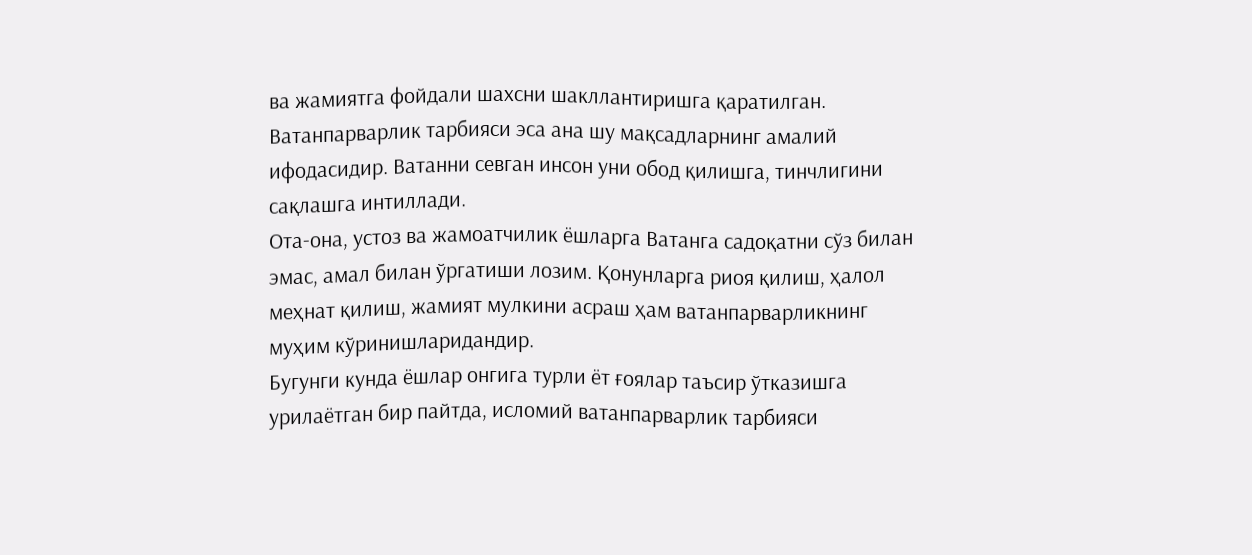ва жамиятга фойдали шахсни шакллантиришга қаратилган. Ватанпарварлик тарбияси эса ана шу мақсадларнинг амалий ифодасидир. Ватанни севган инсон уни обод қилишга, тинчлигини сақлашга интиллади.
Ота-она, устоз ва жамоатчилик ёшларга Ватанга садоқатни сўз билан эмас, амал билан ўргатиши лозим. Қонунларга риоя қилиш, ҳалол меҳнат қилиш, жамият мулкини асраш ҳам ватанпарварликнинг муҳим кўринишларидандир.
Бугунги кунда ёшлар онгига турли ёт ғоялар таъсир ўтказишга урилаётган бир пайтда, исломий ватанпарварлик тарбияси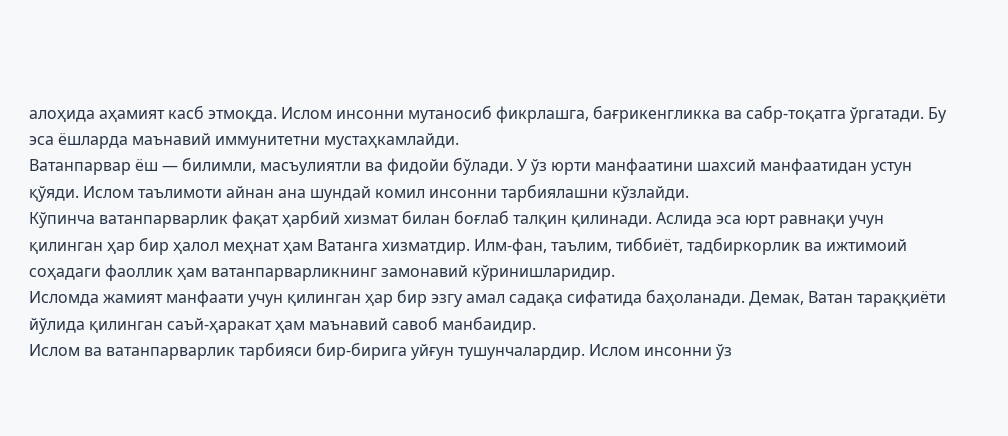алоҳида аҳамият касб этмоқда. Ислом инсонни мутаносиб фикрлашга, бағрикенгликка ва сабр-тоқатга ўргатади. Бу эса ёшларда маънавий иммунитетни мустаҳкамлайди.
Ватанпарвар ёш — билимли, масъулиятли ва фидойи бўлади. У ўз юрти манфаатини шахсий манфаатидан устун қўяди. Ислом таълимоти айнан ана шундай комил инсонни тарбиялашни кўзлайди.
Кўпинча ватанпарварлик фақат ҳарбий хизмат билан боғлаб талқин қилинади. Аслида эса юрт равнақи учун қилинган ҳар бир ҳалол меҳнат ҳам Ватанга хизматдир. Илм-фан, таълим, тиббиёт, тадбиркорлик ва ижтимоий соҳадаги фаоллик ҳам ватанпарварликнинг замонавий кўринишларидир.
Исломда жамият манфаати учун қилинган ҳар бир эзгу амал садақа сифатида баҳоланади. Демак, Ватан тараққиёти йўлида қилинган саъй-ҳаракат ҳам маънавий савоб манбаидир.
Ислом ва ватанпарварлик тарбияси бир-бирига уйғун тушунчалардир. Ислом инсонни ўз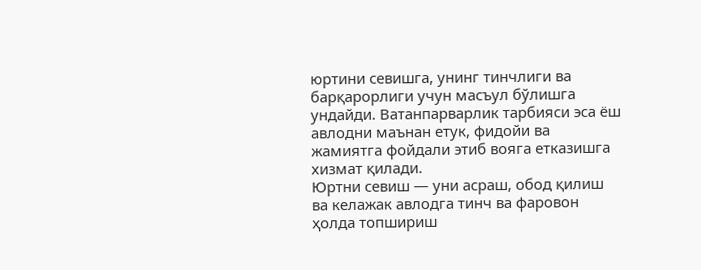юртини севишга, унинг тинчлиги ва барқарорлиги учун масъул бўлишга ундайди. Ватанпарварлик тарбияси эса ёш авлодни маънан етук, фидойи ва жамиятга фойдали этиб вояга етказишга хизмат қилади.
Юртни севиш — уни асраш, обод қилиш ва келажак авлодга тинч ва фаровон ҳолда топшириш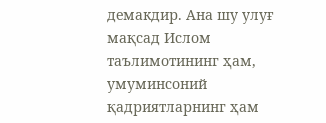демакдир. Ана шу улуғ мақсад Ислом таълимотининг ҳам, умуминсоний қадриятларнинг ҳам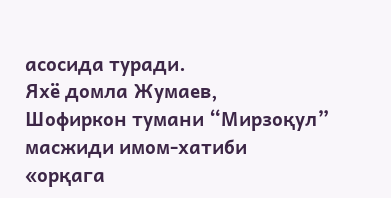асосида туради.
Яхё домла Жумаев,
Шофиркон тумани “Мирзоқул” масжиди имом-хатиби
«орқага